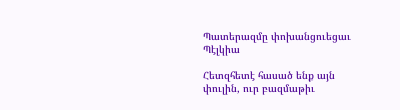Պատերազմը փոխանցուեցաւ Պէլկիա

Հետզհետէ հասած ենք այն փուլին, ուր բազմաթիւ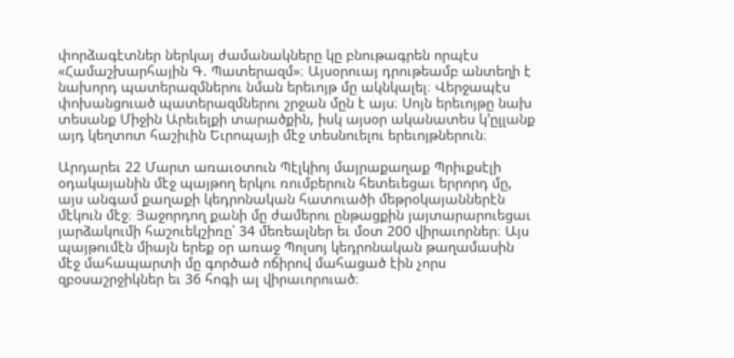փորձագէտներ ներկայ ժամանակները կը բնութագրեն որպէս «Համաշխարհային Գ. Պատերազմ»։ Այսօրուայ դրութեամբ անտեղի է նախորդ պատերազմներու նման երեւոյթ մը ակնկալել։ Վերջապէս փոխանցուած պատերազմներու շրջան մըն է այս։ Սոյն երեւոյթը նախ տեսանք Միջին Արեւելքի տարածքին, իսկ այսօր ականատես կ՚ըլլանք այդ կեղտոտ հաշիւին Եւրոպայի մէջ տեսնուելու երեւոյթներուն։

Արդարեւ 22 Մարտ առաւօտուն Պէլկիոյ մայրաքաղաք Պրիւքսէլի օդակայանին մէջ պայթող երկու ռումբերուն հետեւեցաւ երրորդ մը, այս անգամ քաղաքի կեդրոնական հատուածի մեթրօկայաններէն մէկուն մէջ։ Յաջորդող քանի մը ժամերու ընթացքին յայտարարուեցաւ յարձակումի հաշուեկշիռը՝ 34 մեռեալներ եւ մօտ 200 վիրաւորներ։ Այս պայթումէն միայն երեք օր առաջ Պոլսոյ կեդրոնական թաղամասին մէջ մահապարտի մը գործած ոճիրով մահացած էին չորս զբօսաշրջիկներ եւ 36 հոգի ալ վիրաւորուած։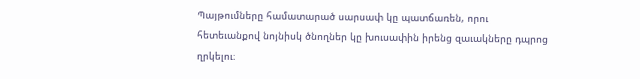Պայթումները համատարած սարսափ կը պատճառեն, որու հետեւանքով նոյնիսկ ծնողներ կը խուսափին իրենց զաւակները դպրոց ղրկելու։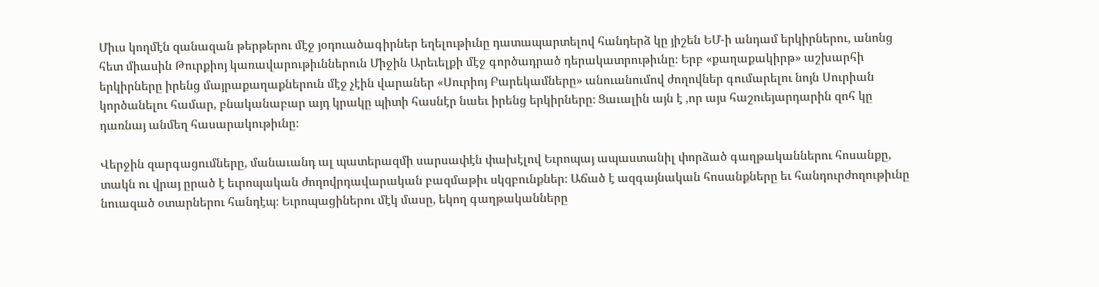Միւս կողմէն զանազան թերթերու մէջ յօդուածագիրներ եղելութիւնը դատապարտելով հանդերձ կը յիշեն ԵՄ-ի անդամ երկիրներու, անոնց հետ միասին Թուրքիոյ կառավարութիւններուն Միջին Արեւելքի մէջ գործադրած դերակատրութիւնը։ Երբ «քաղաքակիրթ» աշխարհի երկիրները իրենց մայրաքաղաքներուն մէջ չէին վարաներ «Սուրիոյ Բարեկամները» անուանումով ժողովներ գումարելու նոյն Սուրիան կործանելու համար, բնականաբար այդ կրակը պիտի հասնէր նաեւ իրենց երկիրները։ Ցաւալին այն է ,որ այս հաշուեյարդարին զոհ կը դառնայ անմեղ հասարակութիւնը։

Վերջին զարգացումները, մանաւանդ ալ պատերազմի սարսափէն փախէլով Եւրոպայ ապաստանիլ փորձած գաղթականներու հոսանքը, տակն ու վրայ ըրած է եւրոպական ժողովրդավարական բազմաթիւ սկզբունքներ։ Աճած է ազգայնական հոսանքները եւ հանդուրժողութիւնը նուազած օտարներու հանդէպ։ Եւրոպացիներու մէկ մասը, եկող գաղթականները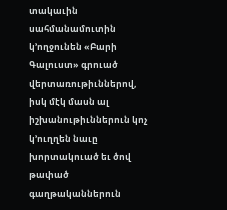տակաւին սահմանամուտին կ՚ողջունեն «Բարի Գալուստ» գրուած վերտառութիւններով, իսկ մէկ մասն ալ իշխանութիւններուն կոչ կ՚ուղղեն նաւը խորտակուած եւ ծով թափած գաղթականներուն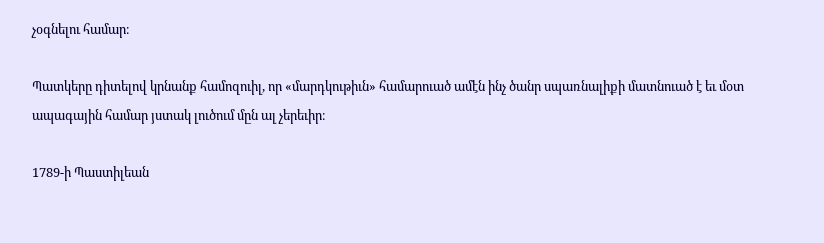չօգնելու համար։

Պատկերը դիտելով կրնանք համոզուիլ, որ «մարդկութիւն» համարուած ամէն ինչ ծանր սպառնալիքի մատնուած է եւ մօտ ապագային համար յստակ լուծում մըն ալ չերեւիր։

1789-ի Պաստիլեան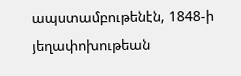ապստամբութենէն, 1848-ի յեղափոխութեան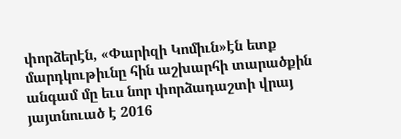փորձերէն, «Փարիզի Կոմիւն»էն ետք մարդկութիւնը հին աշխարհի տարածքին անգամ մը եւս նոր փորձադաշտի վրայ յայտնուած է 2016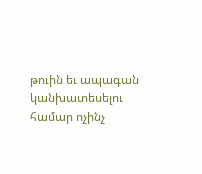թուին եւ ապագան կանխատեսելու համար ոչինչ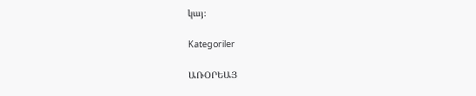կայ։

Kategoriler

ԱՌՕՐԵԱՅ